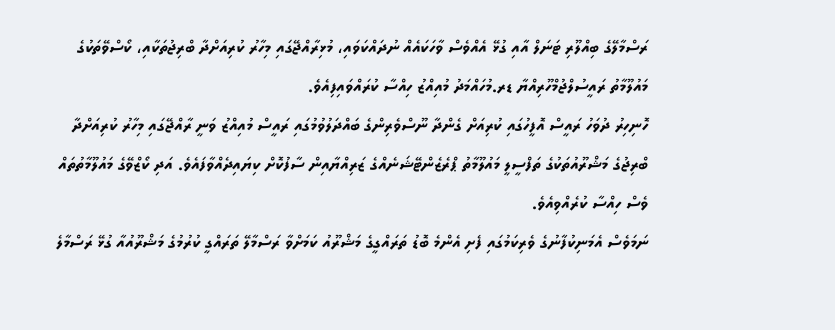ރަސްމާލޭގެ ބިއްލޫރި ޓަނަލް އާއި ގުޅޭ އެއްވެސް ވާހަކައެއް ނުދައްކަވައި، މުޅިރާއްޖޭގައި މިހާރު ކުރިއަށްދާ ބްރިޖުތަކާއި، ކޯސްވޭތަކުގެ މައުލޫމާތު ރައީސުލްޖުމްހޫރިއްޔާ ޑރ.މުހައްމަދު މުއިއްޒު ހިއްސާ ކުރައްވައިފިއެވެ.
ހޮނިހިރު ދުވަހު ރައީސް އޮފީހުގައި ކުރިއަށް ގެންދާ ނޫސްވެރިންގެ ބައްދަލުވުމުގައި ރައީސް މުއިއްޒު ވަނީ ރާއްޖޭގައި މިހާރު ކުރިއަށްދާ ބްރިޖުގެ މަޝްރޫއުތަކުގެ ތަފްސީލީ މައުލޫމާތު ޕްރެޒެންޓޭޝަނެއްގެ ޒަރިއްޔާއިން ސާފުކޮށް ކިޔައިދެއްވާފައެވެ. އަދި ކޯޒްވޭގެ މައުލޫމާތުތައް ވެސް ހިއްސާ ކުރެއްވިއެވެ.
ނަމަވެސް އެމަނިކުފާނުގެ ވެރިކަމުގައި ފެށި އެންމެ ބޮޑު ތަރައްގީގެ މަޝްރޫއު ކަމަށްވާ ރަސްމާލޭ ތަރައްގީ ކުރުމުގެ މަޝްރޫއުއާ ގުޅޭ ރަސްމާލެ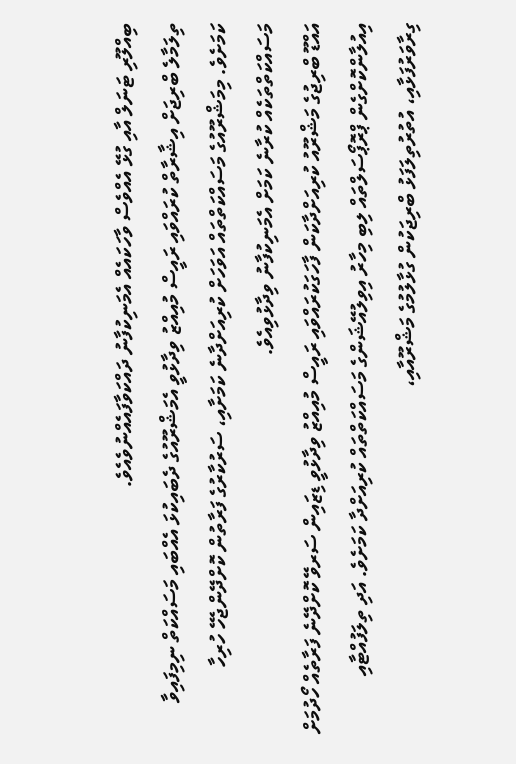ބިއްލޫރި ޓަނަލް އާއި ގުޅޭ އެއްވެސް ވާހަކައެއް އެމަނިކުފާނު ދައްކަވާފައެއްނުވެއެވެ.
ތިލަމާލެ ބްރިޖަށް އިޝާރާތް ކުރައްވައި ރައީސް މުއިއްޒު ވިދާޅުވީ އެމަޝްރޫއުގެ ދެބައިކުޅަ އެއްބައި މަސައްކަތް ނިމިފައިވާ ކަމަށެވެ. މިމަޝްރޫއުގެ މަސައްކަތްތައް އަވަހަށް ކުރިއަށްދާނެ ކަމަށާއި، ސަރުކާރުގެ ފަރާތުން ކޮށްދޭންޖެހޭ ހުރިހާ މަސައްކަތްތަކެއް ކުރާނެ ކަމަށް އެމަނިކުފާނު ވިދާޅުވިއެވެ.
އައްޑޫ ބްރިޖުގެ މަޝްރޫއު ކުރިއަށްދާކަން ފާހަގަކުރައްވައި ރައީސް މުއިއްޒު ވިދާޅުވީ ޑިޒައިން ސަރވޭ ކޮށްދޭނެ ފަރާތެއް ހޯދުމަށް އިއުލާންކޮށްގެން ޕްރޮޕޯސަލްތައް ލިބި މިހާރު އިވިލުއޭޝަންގެ މަސައްކަތްތައް ކުރިއަށްދާ ކަމަށެވެ. އަދި ތިލަފުއްޓާއި ގިރާވަރުފަޅާއި، އުތުރުތިލަފަޅު ބްރިޖަކުން ގުޅާލުމުގެ މަޝްރޫއާއި،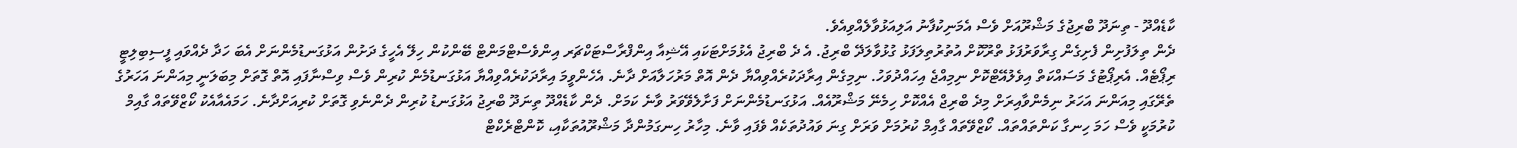ކާޑެއްދޫ - ތިނަދޫ ބްރިޖުގެ މަޝްރޫއަށް ވެސް އެމަނިކުފާނު އަލިއަޅުވާލެއްވިއެވެ.
ދެން ތިލަފުށިން ފެށިގެން ގިރާވަރުފަޅު ތްރޫކޮށް އުތުރުތިލަފަޅު ގުޅުވާލަދޭ ބްރިޖު. އެ ދެ ބްރިޖު އެޅުމަށްޓަކައި އޭޝިއާ އިންފްރާސްޓަކްޗަރ އިންވެސްޓްމަންޓް ބޭންކުން ހިލޭ އެހީގެ ދަށުން އަޅުގަނޑުމެންނަށް އެބަ ހަދާ ދެއްވައި ފީސިބިލިޓީ ރިޕޯޓެއް. އެރިޕޯޓުގެ މަސައްކަތް އިވެލުއޭޓްކޮށް ނިމިއްޖެ އިހައްދުވަހު. ނިމިގެން އިރާދަކުރެއްވިއްޔާ ދެން އޮތް މަރުހަލާއަށް ދާނެ. އެހެންވީމަ އިރާދަކުރެއްވިއްޔާ އަޅުގަނޑުމެން ކުރިން ވެސް ވިސްނާފައި އޮތް ގޮތަށް މިބަލަނީ މިއަންނަ އަހަރުގެ ތެރޭގައި މިއަންނަ އަހަރު ނިމެންވާއިރަށް މިދެ ބްރިޖް އެއްކޮށް ހިމެނޭ މަޝްރޫއެއް. އަޅުގަނޑުމެންނަށް ފަށާލެވޭވަރު ވާނެ ކަމަށް. ދެން ކާޑެއްދޫ ތިނަދޫ ބްރިޖު އަޅުގަނޑު ކުރިން ދެންނެވި ގޮތަށް ކުރިއަށްދާނެ. ހަމައެއާއެކު ކޯޒްވޭތައް ގާއިމް ކުރުމަކީ ވެސް ހަމަ ހިނގާ ކަންތައްތައް. ކޯޒްވޭތައް ގާއިމް ކުރުމަށް ވަރަށް ގިނަ ވައުދުތަކެއް ވެފައި ވާނެ. މިހާރު ހިނގަމުންދާ މަޝްރޫއުތަކާއި، ކޮންޓްރެކްޓް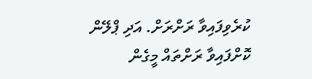ކުރެވިފައިވާ ރަށްރަށް. އަދި ޕްލޭން ކޮށްފައިވާ ރަށްތައް މީގެން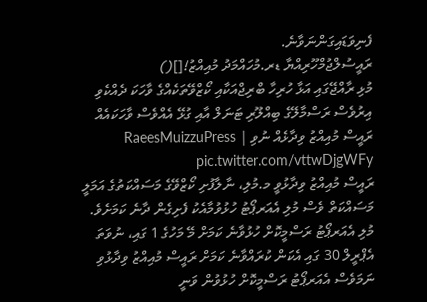ފެނިވަޑައިގަންނަވާނެ.
ރައީސުލްޖުމްހޫރިއްޔާ ޑރ.މުހައްމަދު މުއިއްޒު![]()
މުޅި ރާއްޖޭގައި އަޅާ ހުރިހާ ބްރިޖްއަކާއި ކޯޒްވޭތަކެއްގެ ވާހަކަ ދެއްކެވި އިރުވެސް ރަސްމާލޭގެ ބިއްލޫރި ޓަނަލް އާއި ގުޅޭ އެއްވެސް ވާހަކައެއް ރައީސް މުއިއްޒު ވިދާޅެއް ނުވި | RaeesMuizzuPress pic.twitter.com/vttwDjgWFy
ރައީސް މުއިއްޒު ވިދާޅުވީ މ.މުލި، ނާލާފުށި ކޯޒްވޭގެ މަސައްކަތުގެ އަމަލީ މަސައްކަތް ވެސް މުލި އެއަރޕޯޓު ހުޅުވުމާއެކު ފެށިގެން ދާނެ ކަމަށެވެ.
މުލި އެއަރޕޯޓު ރަސްމީކޮށް ހުޅުވާނެ ކަމަށް މޭ މަހުގެ 1 ގައި، ނުވަތަ އެޕްރީލް 30 ގައި އެކަން ކުރައްވާނެ ކަމަށް ރައީސް މުއިއްޒު ވިދާޅުވި ނަމަވެސް އެއަރޕޯޓު ރަސްމީކޮށް ހުޅުވުން ވަނީ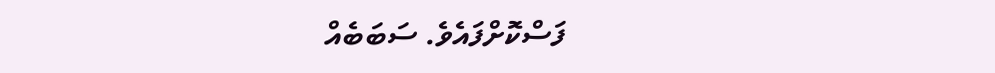ފަސްކޮށްފައެވެ. ސަބަބެއް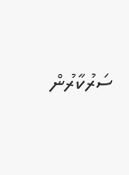ސަރުކާރުން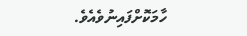ހާމަކޮށްފައިނުވެއެވެ.